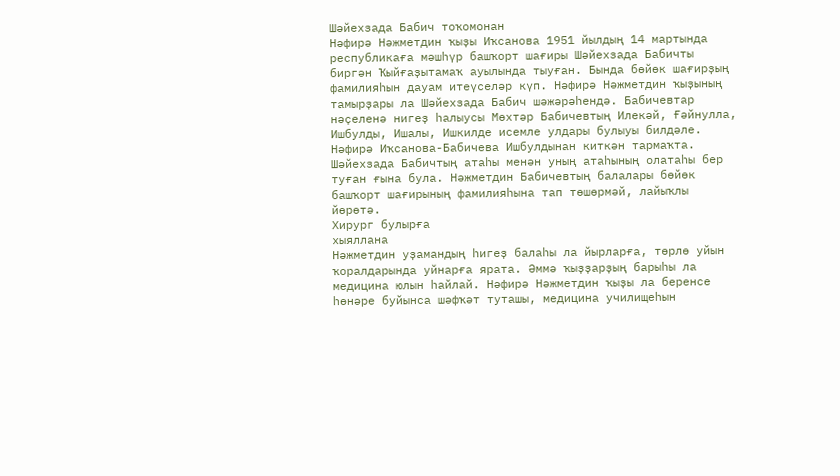Шәйехзада Бабич тоҡомонан
Нәфирә Нәжметдин ҡыҙы Иҡсанова 1951 йылдың 14 мартында республикаға мәшһүр башҡорт шағиры Шәйехзада Бабичты биргән Ҡыйғаҙытамаҡ ауылында тыуған. Бында бөйөк шағирҙың фамилияһын дауам итеүселәр күп. Нәфирә Нәжметдин ҡыҙының тамырҙары ла Шәйехзада Бабич шәжәрәһендә. Бабичевтар нәҫеленә нигеҙ һалыусы Мөхтәр Бабичевтың Илекәй, Ғәйнулла, Ишбулды, Ишалы, Ишкилде исемле улдары булыуы билдәле. Нәфирә Иҡсанова-Бабичева Ишбулдынан киткән тармаҡта. Шәйехзада Бабичтың атаһы менән уның атаһының олатаһы бер туған ғына була. Нәжметдин Бабичевтың балалары бөйөк башҡорт шағирының фамилияһына тап төшөрмәй, лайыҡлы йөрөтә.
Хирург булырға
хыяллана
Нәжметдин уҙамандың һигеҙ балаһы ла йырларға, төрлө уйын ҡоралдарында уйнарға ярата. Әммә ҡыҙҙарҙың барыһы ла медицина юлын һайлай. Нәфирә Нәжметдин ҡыҙы ла беренсе һөнәре буйынса шәфҡәт туташы, медицина училищеһын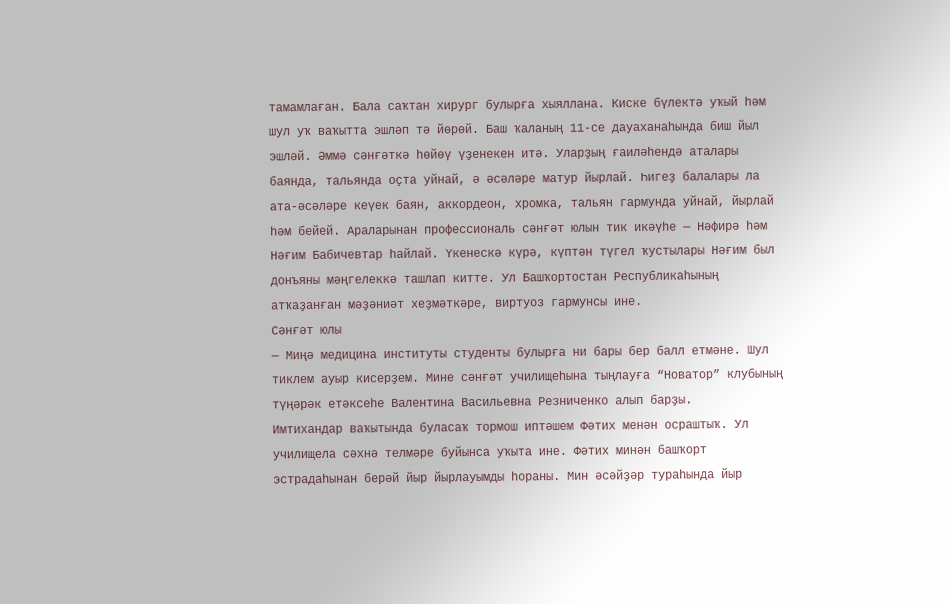тамамлаған. Бала саҡтан хирург булырға хыяллана. Киске бүлектә уҡый һәм шул уҡ ваҡытта эшләп тә йөрөй. Баш ҡаланың 11-се дауаханаһында биш йыл эшләй. Әммә сәнғәткә һөйөү үҙенекен итә. Уларҙың ғаиләһендә аталары баянда, тальянда оҫта уйнай, ә әсәләре матур йырлай. Һигеҙ балалары ла ата-әсәләре кеүек баян, аккордеон, хромка, тальян гармунда уйнай, йырлай һәм бейей. Араларынан профессиональ сәнғәт юлын тик икәүһе — Нәфирә һәм Нәғим Бабичевтар һайлай. Үкенескә күрә, күптән түгел ҡустылары Нәғим был донъяны мәңгелеккә ташлап китте. Ул Башҡортостан Республикаһының атҡаҙанған мәҙәниәт хеҙмәткәре, виртуоз гармунсы ине.
Сәнғәт юлы
— Миңә медицина институты студенты булырға ни бары бер балл етмәне. Шул тиклем ауыр кисерҙем. Мине сәнғәт училищеһына тыңлауға “Новатор” клубының түңәрәк етәксеһе Валентина Васильевна Резниченко алып барҙы.
Имтихандар ваҡытында буласаҡ тормош иптәшем Фәтих менән осраштыҡ. Ул училищела сәхнә телмәре буйынса уҡыта ине. Фәтих минән башҡорт эстрадаһынан берәй йыр йырлауымды һораны. Мин әсәйҙәр тураһында йыр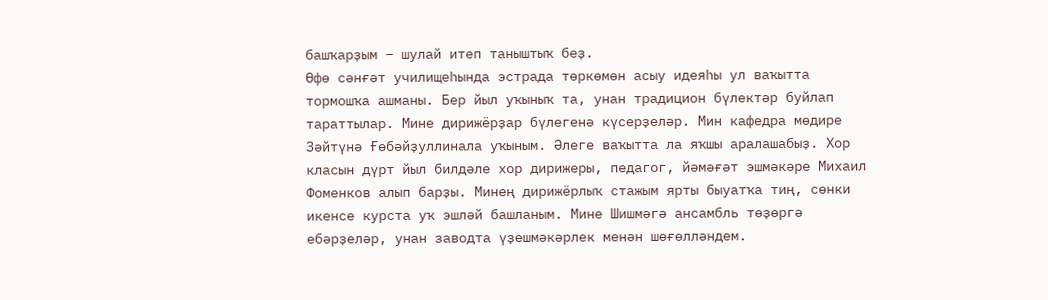башҡарҙым – шулай итеп таныштыҡ беҙ.
Өфө сәнғәт училищеһында эстрада төркөмөн асыу идеяһы ул ваҡытта тормошҡа ашманы. Бер йыл уҡыныҡ та, унан традицион бүлектәр буйлап тараттылар. Мине дирижёрҙар бүлегенә күсерҙеләр. Мин кафедра мөдире Зәйтүнә Ғөбәйҙуллинала уҡыным. Әлеге ваҡытта ла яҡшы аралашабыҙ. Хор класын дүрт йыл билдәле хор дирижеры, педагог, йәмәғәт эшмәкәре Михаил Фоменков алып барҙы. Минең дирижёрлыҡ стажым ярты быуатҡа тиң, сөнки икенсе курста уҡ эшләй башланым. Мине Шишмәгә ансамбль төҙөргә ебәрҙеләр, унан заводта үҙешмәкәрлек менән шөғөлләндем.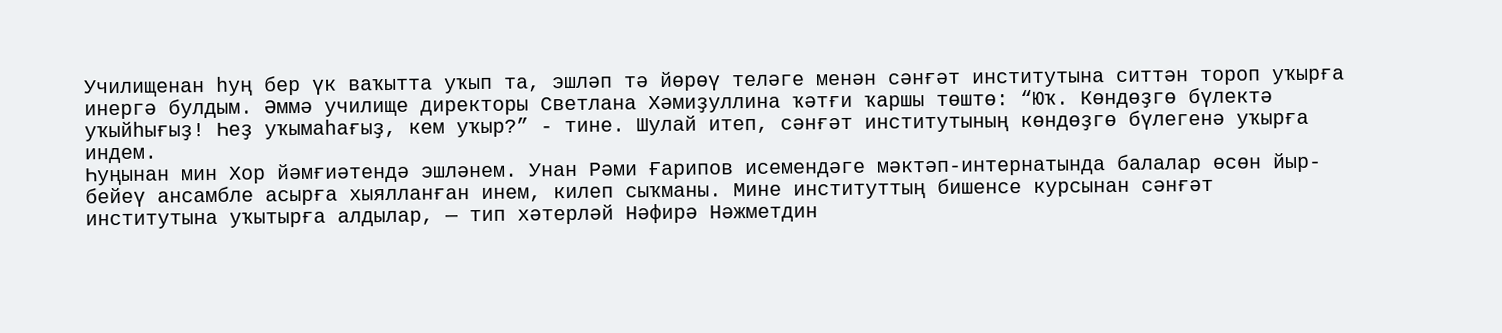Училищенан һуң бер үк ваҡытта уҡып та, эшләп тә йөрөү теләге менән сәнғәт институтына ситтән тороп уҡырға инергә булдым. Әммә училище директоры Светлана Хәмиҙуллина ҡәтғи ҡаршы төштө: “Юҡ. Көндөҙгө бүлектә уҡыйһығыҙ! Һеҙ уҡымаһағыҙ, кем уҡыр?” - тине. Шулай итеп, сәнғәт институтының көндөҙгө бүлегенә уҡырға индем.
Һуңынан мин Хор йәмғиәтендә эшләнем. Унан Рәми Ғарипов исемендәге мәктәп-интернатында балалар өсөн йыр-бейеү ансамбле асырға хыялланған инем, килеп сыҡманы. Мине институттың бишенсе курсынан сәнғәт институтына уҡытырға алдылар, — тип хәтерләй Нәфирә Нәжметдин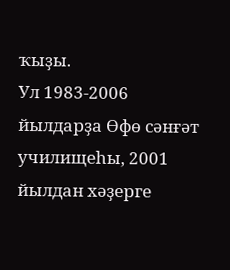ҡыҙы.
Ул 1983-2006 йылдарҙа Өфө сәнғәт училищеһы, 2001 йылдан хәҙерге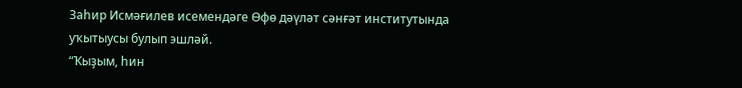Заһир Исмәғилев исемендәге Өфө дәүләт сәнғәт институтында уҡытыусы булып эшләй.
“Ҡыҙым, һин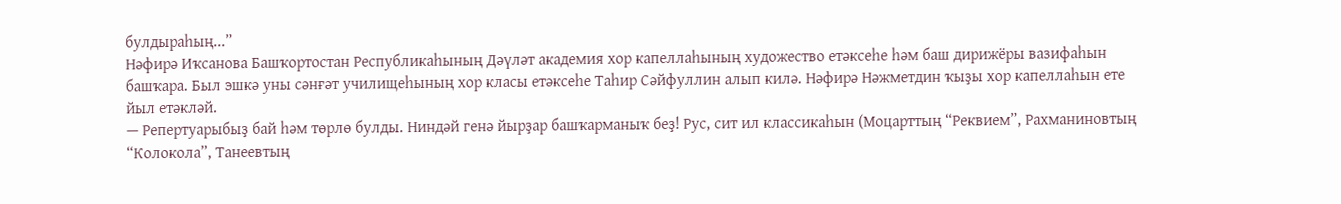булдыраһың...”
Нәфирә Иҡсанова Башҡортостан Республикаһының Дәүләт академия хор капеллаһының художество етәксеһе һәм баш дирижёры вазифаһын башҡара. Был эшкә уны сәнғәт училищеһының хор класы етәксеһе Таһир Сәйфуллин алып килә. Нәфирә Нәжметдин ҡыҙы хор капеллаһын ете йыл етәкләй.
— Репертуарыбыҙ бай һәм төрлө булды. Ниндәй генә йырҙар башҡарманыҡ беҙ! Рус, сит ил классикаһын (Моцарттың “Реквием”, Рахманиновтың “Колокола”, Танеевтың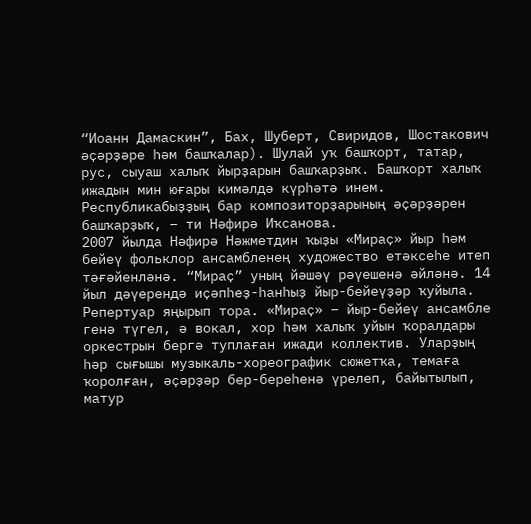“Иоанн Дамаскин”, Бах, Шуберт, Свиридов, Шостакович әҫәрҙәре һәм башҡалар). Шулай уҡ башҡорт, татар, рус, сыуаш халыҡ йырҙарын башҡарҙыҡ. Башҡорт халыҡ ижадын мин юғары кимәлдә күрһәтә инем. Республикабыҙҙың бар композиторҙарының әҫәрҙәрен башҡарҙыҡ, – ти Нәфирә Иҡсанова.
2007 йылда Нәфирә Нәжметдин ҡыҙы «Мираҫ» йыр һәм бейеү фольклор ансамбленең художество етәксеһе итеп тәғәйенләнә. “Мираҫ” уның йәшәү рәүешенә әйләнә. 14 йыл дәүерендә иҫәпһеҙ-һанһыҙ йыр-бейеүҙәр ҡуйыла. Репертуар яңырып тора. «Мираҫ» – йыр-бейеү ансамбле генә түгел, ә вокал, хор һәм халыҡ уйын ҡоралдары оркестрын бергә туплаған ижади коллектив. Уларҙың һәр сығышы музыкаль-хореографик сюжетҡа, темаға ҡоролған, әҫәрҙәр бер-береһенә үрелеп, байытылып, матур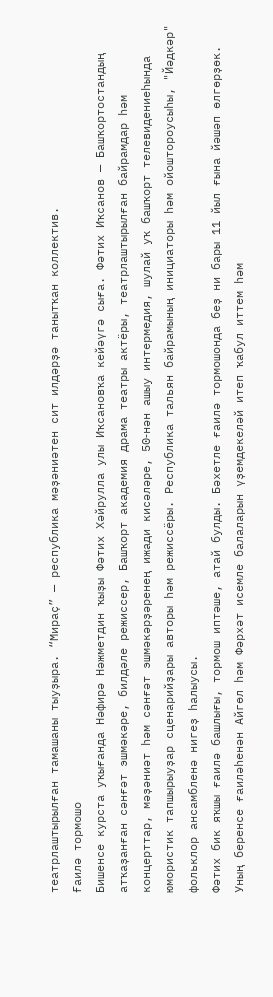театрлаштырылған тамашаны тыуҙыра. “Мираҫ” — республика мәҙәниәтен сит илдәрҙә танытҡан коллектив.
Ғаилә тормошо
Бишенсе курста уҡығанда Нәфирә Нәжметдин ҡыҙы Фәтих Хәйрулла улы Иҡсановҡа кейәүгә сыға. Фәтих Иҡсанов — Башҡортостандың атҡаҙанған сәнғәт эшмәкәре, билдәле режиссер, Башҡорт академия драма театры актёры, театрлаштырылған байрамдар һәм концерттар, мәҙәниәт һәм сәнғәт эшмәкәрҙәренең ижади кисәләре, 50‑нән ашыу интермедия, шулай уҡ башҡорт телевидениеһында юмористик тапшырыуҙар сценарийҙары авторы һәм режиссёры. Республика тальян байрамының инициаторы һәм ойоштороусыһы, "Йәдкәр" фольклор ансамбленә нигеҙ һалыусы.
Фәтих бик яҡшы ғаилә башлығы, тормош иптәше, атай булды. Бәхетле ғаилә тормошонда беҙ ни бары 11 йыл ғына йәшәп өлгөрҙөк. Уның беренсе ғаиләһенән Айгөл һәм Фәрхәт исемле балаларын үҙемдекеләй итеп ҡабул иттем һәм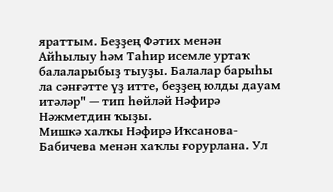яраттым. Беҙҙең Фәтих менән Айһылыу һәм Таһир исемле уртаҡ балаларыбыҙ тыуҙы. Балалар барыһы ла сәнғәтте үҙ итте, беҙҙең юлды дауам итәләр" — тип һөйләй Нәфирә Нәжметдин ҡыҙы.
Мишкә халҡы Нәфирә Иҡсанова-Бабичева менән хаҡлы ғорурлана. Ул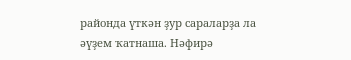районда үткән ҙур сараларҙа ла әүҙем ҡатнаша. Нәфирә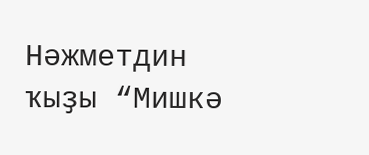Нәжметдин ҡыҙы “Мишкә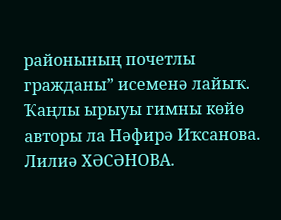районының почетлы гражданы” исеменә лайыҡ. Ҡаңлы ырыуы гимны көйө авторы ла Нәфирә Иҡсанова.
Лилиә ХӘСӘНОВА.